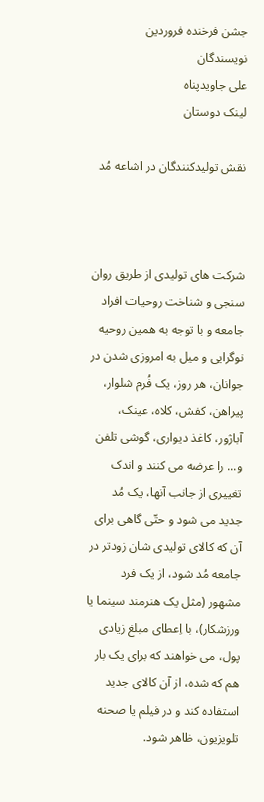جشن فرخنده فروردين
نويسندگان
علی جاویدپناه
لینک دوستان

نقش تولیدکنندگان در اشاعه مُد



شرکت های تولیدی از طریق روان سنجی و شناخت روحیات افراد جامعه و با توجه به همین روحیه نوگرایی و میل به امروزی شدن در جوانان، هر روز، یک فُرم شلوار، پیراهن، کفش، کلاه، عینک، آباژور، کاغذ دیواری، گوشی تلفن و... را عرضه می کنند و اندک تغییری از جانب آنها، یک مُد جدید می شود و حتّی گاهی برای آن که کالای تولیدی شان زودتر در جامعه مُد شود، از یک فرد مشهور (مثل یک هنرمند سینما یا ورزشکار)، با اِعطای مبلغ زیادی پول، می خواهند که برای یک بار هم که شده، از آن کالای جدید استفاده کند و در فیلم یا صحنه تلویزیون، ظاهر شود.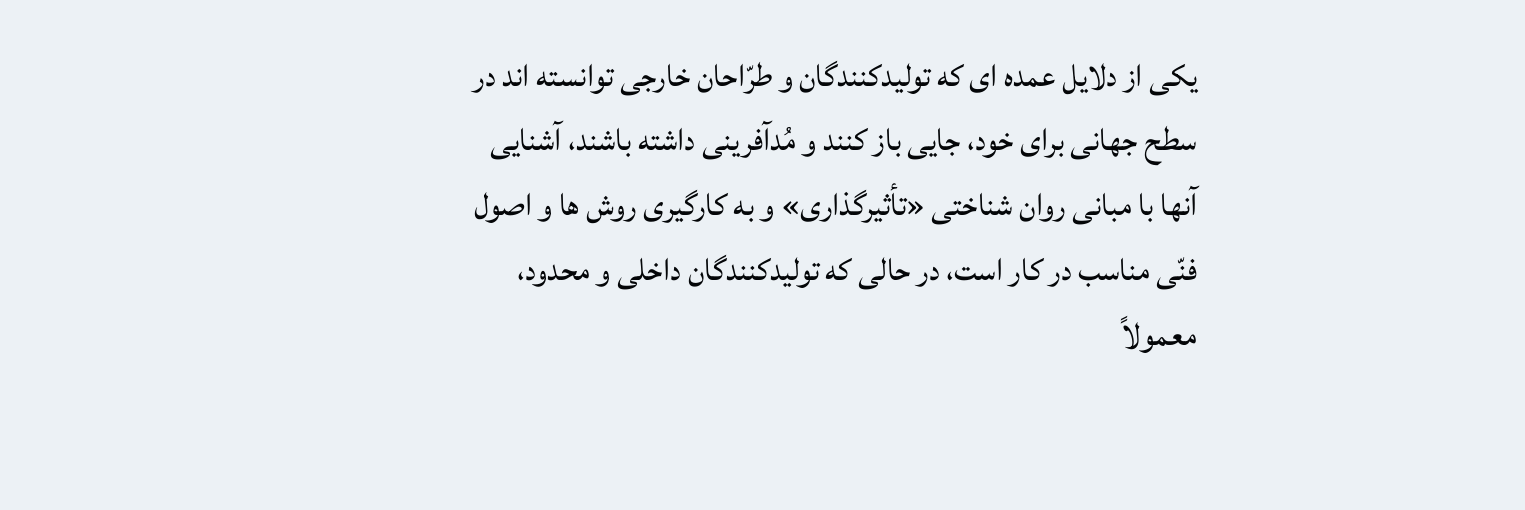یکی از دلایل عمده ای که تولیدکنندگان و طرّاحان خارجی توانسته اند در سطح جهانی برای خود، جایی باز کنند و مُدآفرینی داشته باشند، آشنایی آنها با مبانی روان شناختی «تأثیرگذاری» و به کارگیری روش ها و اصول فنّی مناسب در کار است، در حالی که تولیدکنندگان داخلی و محدود، معمولاً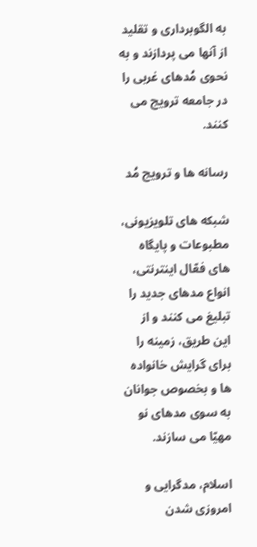به الگوبرداری و تقلید از آنها می پردازند و به نحوی مُدهای غربی را در جامعه ترویج می کنند.

رسانه ها و ترویج مُد

شبکه های تلویزیونی، مطبوعات و پایگاه های فعّال اینترنتی، انواع مدهای جدید را تبلیغ می کنند و از این طریق، زمینه را برای گرایش خانواده ها و بخصوص جوانان به سوی مدهای نو مهیّا می سازند.

اسلام، مدگرایی و امروزی شدن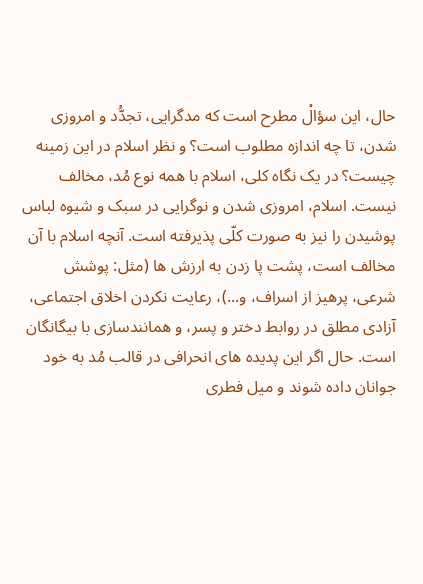حال، این سؤالْ مطرح است که مدگرایی، تجدُّد و امروزی شدن، تا چه اندازه مطلوب است؟ و نظر اسلام در این زمینه چیست؟ در یک نگاه کلی، اسلام با همه نوع مُد، مخالف نیست. اسلام، امروزی شدن و نوگرایی در سبک و شیوه لباس پوشیدن را نیز به صورت کلّی پذیرفته است. آنچه اسلام با آن مخالف است، پشت پا زدن به ارزش ها (مثل: پوشش شرعی، پرهیز از اسراف، و...)، رعایت نکردن اخلاق اجتماعی، آزادی مطلق در روابط دختر و پسر، و همانندسازی با بیگانگان است. حال اگر این پدیده های انحرافی در قالب مُد به خود جوانان داده شوند و میل فطری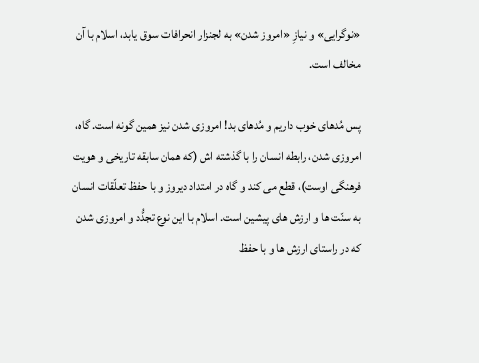«نوگرایی» و نیازِ «امروز شدن» به لجنزار انحرافات سوق یابد، اسلام با آن مخالف است.

پس مُدهای خوب داریم و مُدهای بد! امروزی شدن نیز همین گونه است. گاه، امروزی شدن، رابطه انسان را با گذشته اش (که همان سابقه تاریخی و هویت فرهنگی اوست)، قطع می کند و گاه در امتداد دیروز و با حفظ تعلّقات انسان به سنّت ها و ارزش های پیشین است. اسلام با این نوع تجدُّد و امروزی شدن که در راستای ارزش ها و با حفظ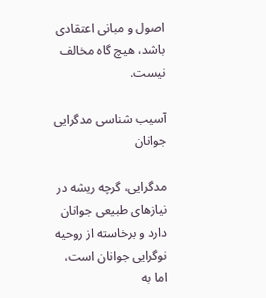اصول و مبانی اعتقادی باشد، هیچ گاه مخالف نیست.

آسیب شناسی مدگرایی جوانان

مدگرایی، گرچه ریشه در نیازهای طبیعی جوانان دارد و برخاسته از روحیه نوگرایی جوانان است، اما به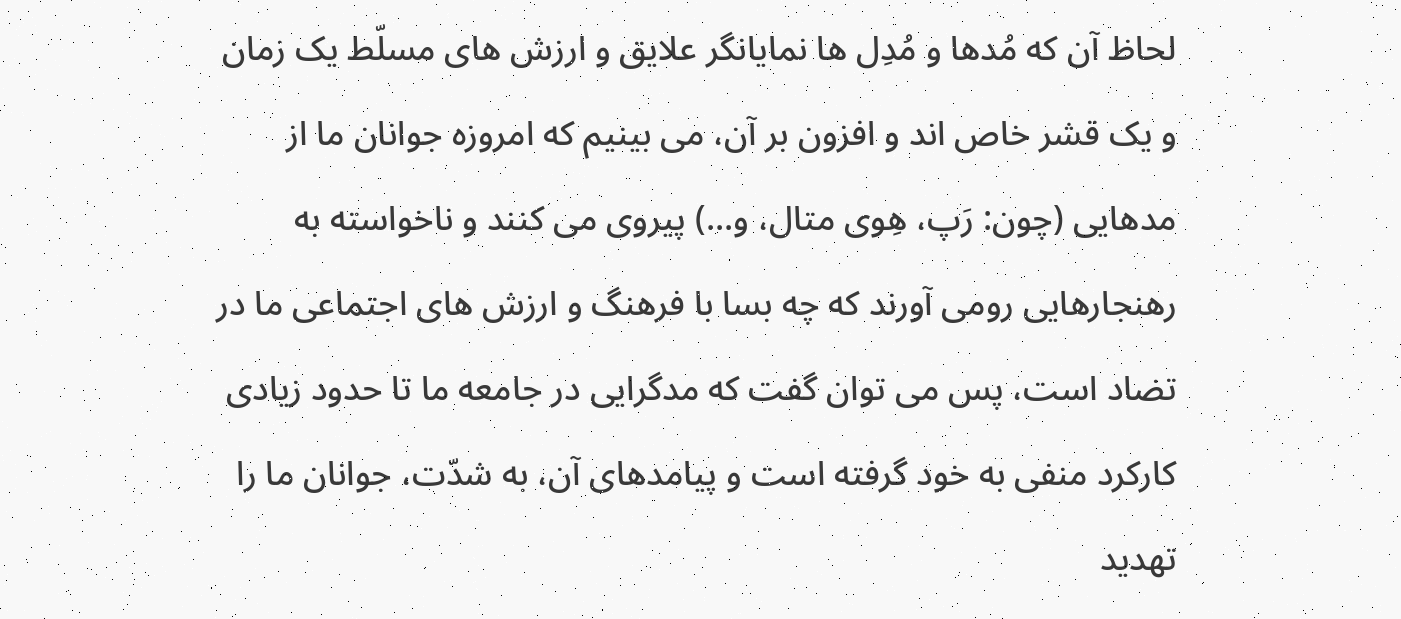لحاظ آن که مُدها و مُدِل ها نمایانگر علایق و ارزش های مسلّط یک زمان و یک قشر خاص اند و افزون بر آن، می بینیم که امروزه جوانان ما از مدهایی (چون: رَپ، هِوی متال، و...) پیروی می کنند و ناخواسته به رهنجارهایی رومی آورند که چه بسا با فرهنگ و ارزش های اجتماعی ما در تضاد است، پس می توان گفت که مدگرایی در جامعه ما تا حدود زیادی کارکرد منفی به خود گرفته است و پیامدهای آن، به شدّت، جوانان ما را تهدید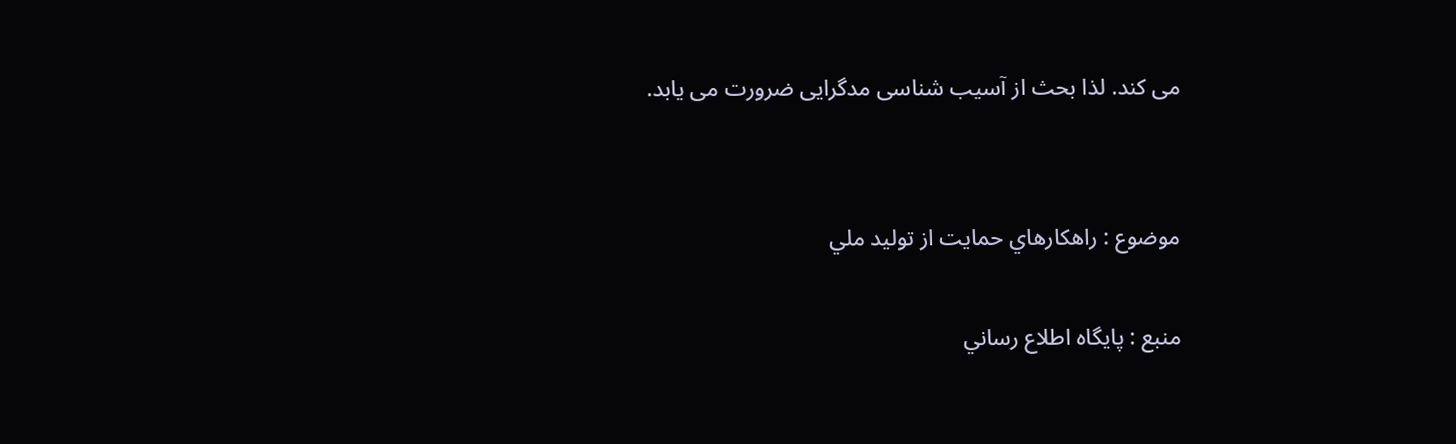می کند. لذا بحث از آسیب شناسی مدگرایی ضرورت می یابد.


موضوع : راهكارهاي حمايت از توليد ملي

منبع : پايگاه اطلاع رساني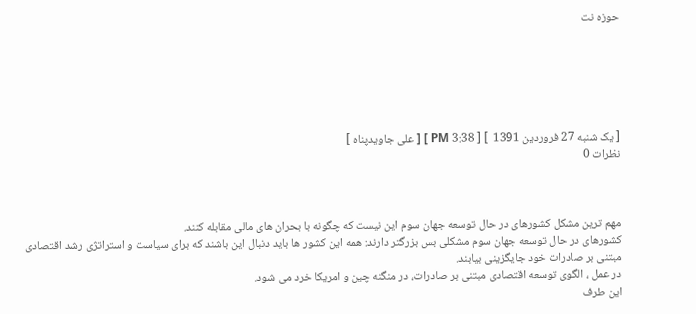حوزه نت






[ یک شنبه 27 فروردین 1391  ] [ 3:38 PM ] [ علی جاویدپناه ]
نظرات 0



مهم ترین مشکل کشورهای در حال توسعه جهان سوم این نیست که چگونه با بحران های مالی مقابله کنند.
کشورهای در حال توسعه جهان سوم مشکلی بس بزرگتر دارند: همه این کشور ها باید دنبال این باشند که برای سیاست و استراتژی رشد اقتصادی مبتنی بر صادرات خود جایگزینی بیابند.
در عمل ، الگوی توسعه اقتصادی مبتنی بر صادرات، در منگنه چین و امریکا خرد می شود.
این طرف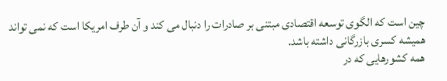چین است که الگوی توسعه اقتصادی مبتنی بر صادرات را دنبال می کند و آن طرف امریکا است که نمی تواند همیشه کسری بازرگانی داشته باشد.
همه کشورهایی که در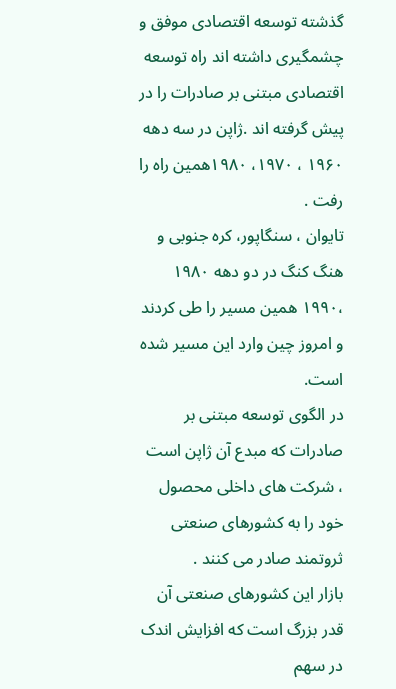گذشته توسعه اقتصادی موفق و چشمگیری داشته اند راه توسعه اقتصادی مبتنی بر صادرات را در پیش گرفته اند .ژاپن در سه دهه ۱۹۶۰ ، ۱۹۷۰، ۱۹۸۰همین راه را رفت .
تایوان ، سنگاپور، کره جنوبی و هنگ کنگ در دو دهه ۱۹۸۰ ،۱۹۹۰ همین مسیر را طی کردند و امروز چین وارد این مسیر شده است.
در الگوی توسعه مبتنی بر صادرات که مبدع آن ژاپن است ، شرکت های داخلی محصول خود را به کشورهای صنعتی ثروتمند صادر می کنند .
بازار این کشورهای صنعتی آن قدر بزرگ است که افزایش اندک در سهم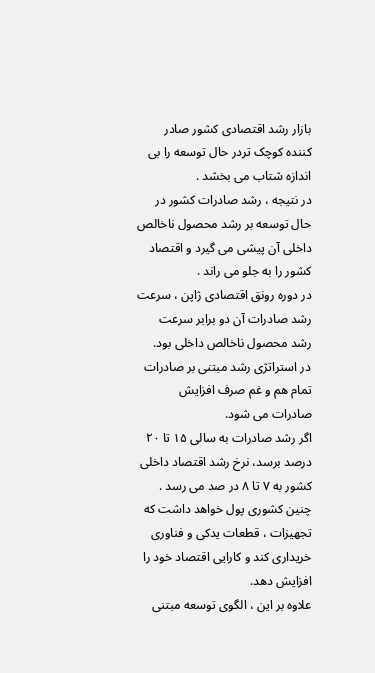بازار رشد اقتصادی کشور صادر کننده کوچک تردر حال توسعه را بی اندازه شتاب می بخشد .
در نتیجه ، رشد صادرات کشور در حال توسعه بر رشد محصول ناخالص داخلی آن پیشی می گیرد و اقتصاد کشور را به جلو می راند .
در دوره رونق اقتصادی ژاپن ، سرعت رشد صادرات آن دو برابر سرعت رشد محصول ناخالص داخلی بود.
در استراتژی رشد مبتنی بر صادرات تمام هم و غم صرف افزایش صادرات می شود.
اگر رشد صادرات به سالی ۱۵ تا ۲۰ درصد برسد، نرخ رشد اقتصاد داخلی کشور به ۷ تا ۸ در صد می رسد .
چنین کشوری پول خواهد داشت که تجهیزات ، قطعات یدکی و فناوری خریداری کند و کارایی اقتصاد خود را افزایش دهد.
علاوه بر این ، الگوی توسعه مبتنی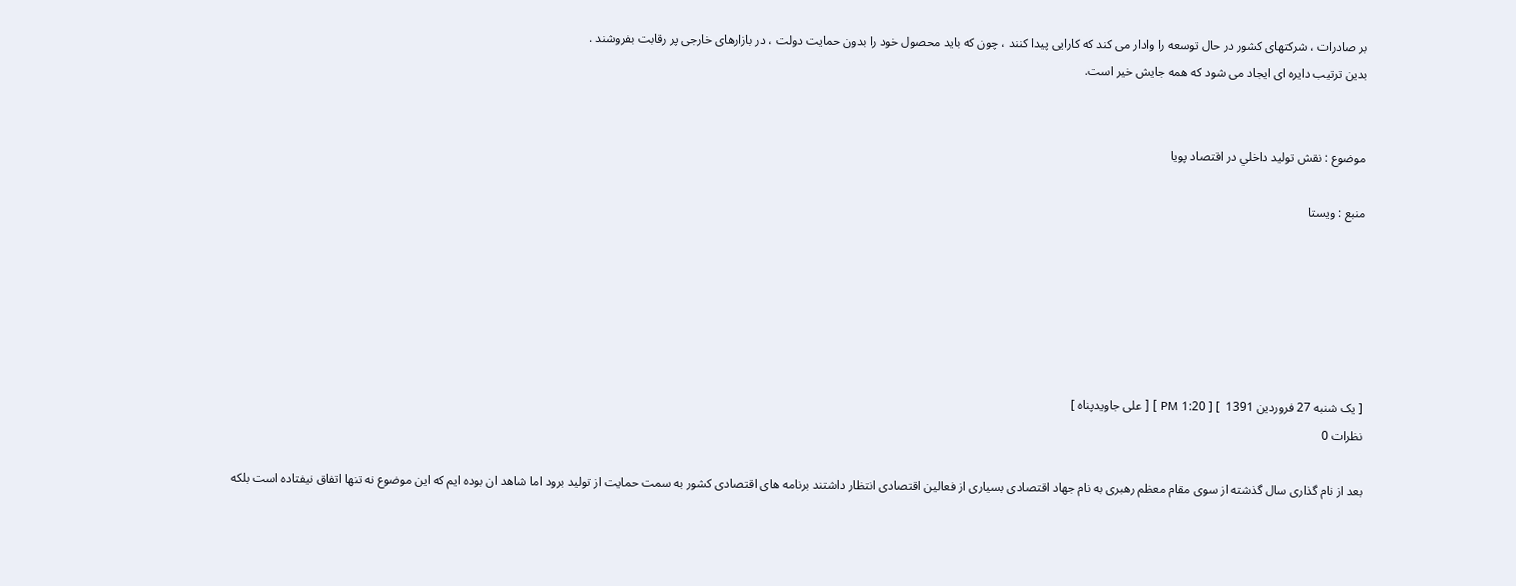بر صادرات ، شرکتهای کشور در حال توسعه را وادار می کند که کارایی پیدا کنند ، چون که باید محصول خود را بدون حمایت دولت ، در بازارهای خارجی پر رقابت بفروشند .
بدین ترتیب دایره ای ایجاد می شود که همه جایش خیر است.


موضوع : نقش توليد داخلي در اقتصاد پويا

منبع : ويستا






[ یک شنبه 27 فروردین 1391  ] [ 1:20 PM ] [ علی جاویدپناه ]
نظرات 0

بعد از نام گذاری سال گذشته از سوی مقام معظم رهبری به نام جهاد اقتصادی بسیاری از فعالین اقتصادی انتظار داشتند برنامه های اقتصادی کشور به سمت حمایت از تولید برود اما شاهد ان بوده ایم که این موضوع نه تنها اتفاق نیفتاده است بلکه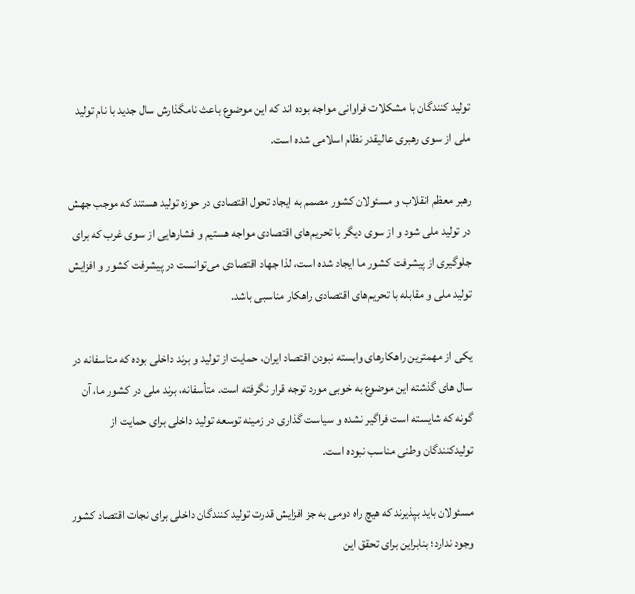تولید کنندگان با مشکلات فراوانی مواجه بوده اند که این موضوع باعث نامگذارش سال جدید با نام تولید ملی از سوی رهبری عالیقدر نظام اسلامی شده است.

رهبر معظم انقلاب و مسئولان کشور مصمم به ایجاد تحول اقتصادی در حوزه تولید هستند که موجب جهش در تولید ملی شود و از سوی دیگر با تحریم‌های اقتصادی مواجه هستیم و فشارهایی از سوی غرب که برای جلوگیری از پیشرفت کشور ما ایجاد شده است، لذا جهاد اقتصادی می‌توانست در پیشرفت کشور و افزایش تولید ملی و مقابله با تحریم‌های اقتصادی راهکار مناسبی باشد.

یکی از مهمترین راهکارهای وابسته نبودن اقتصاد ایران، حمایت از تولید و برند داخلی بوده که متاسفانه در سال های گذشته این موضوع به خوبی مورد توجه قرار نگرفته است. متأسفانه، برند ملی در کشور ما، آن‌ گونه که شایسته است فراگیر نشده و سیاست ‌گذاری در زمینه توسعه تولید داخلی برای حمایت از تولیدکنندگان وطنی مناسب نبوده است.

مسئولان باید بپذیرند که هیچ راه دومی به جز افزایش قدرت تولید کنندگان داخلی برای نجات اقتصاد کشور وجود ندارد؛ بنابراین برای تحقق این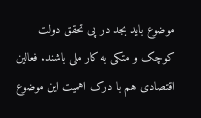موضوع باید بجد در پی تحقق دولت کوچک و متکی به کار ملی باشند. فعالین اقتصادی هم با درک اهمیت این موضوع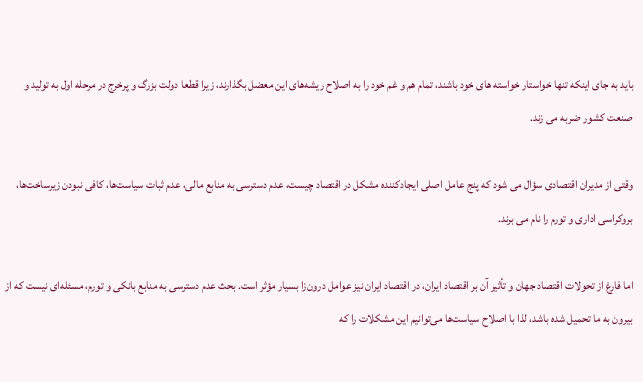باید به ‌جای اینکه تنها خواستار خواسته های خود باشند، تمام هم و غم خود را به اصلاح ریشه‌های این معضل بگذارند، زیرا قطعا دولت بزرگ و پرخرج در مرحله اول به تولید و صنعت کشور ضربه می زند.

وقتی از مدیران اقتصادی سؤال می شود که پنج عامل اصلی ایجاد‌کننده مشکل در اقتصاد چیست، عدم دسترسی به منابع مالی، عدم ثبات سیاست‌ها، کافی نبودن زیرساخت‌ها، بروکراسی اداری و تورم را نام می برند.

اما فارغ از تحولات اقتصاد جهان و تأثیر آن بر اقتصاد ایران، در اقتصاد ایران نیز عوامل درون‌زا بسیار مؤثر است. بحث عدم دسترسی به منابع بانکی و تورم، مسئله‌ای نیست که از بیرون به ما تحمیل شده باشد، لذا با اصلاح سیاست‌ها می‌توانیم این مشکلات را که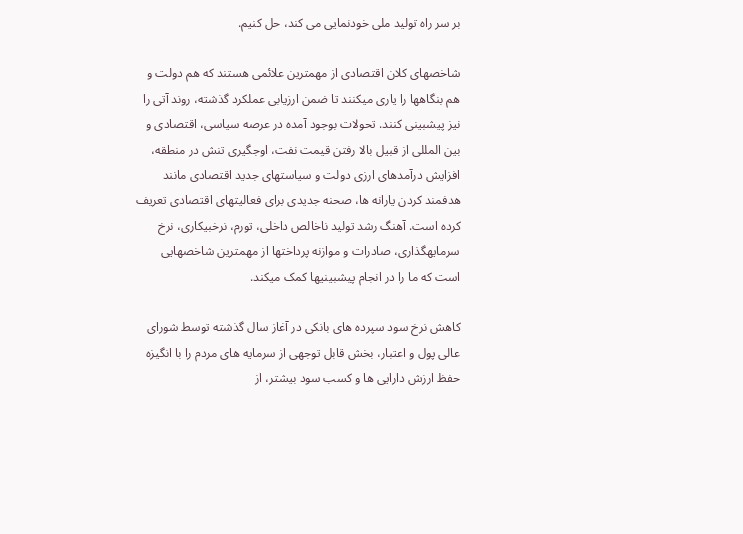بر سر راه تولید ملی خودنمایی می کند، حل کنیم.

شاخصهای کلان اقتصادی از مهمترین علائمی هستند که هم دولت و هم بنگاهها را یاری میکنند تا ضمن ارزیابی عملکرد گذشته، روند آتی را نیز پیشبینی کنند. تحولات بوجود آمده در عرصه سیاسی، اقتصادی و بین المللی از قبیل بالا رفتن قیمت نفت، اوجگیری تنش در منطقه، افزایش درآمدهای ارزی دولت و سیاستهای جدید اقتصادی مانند هدفمند کردن یارانه ها، صحنه جدیدی برای فعالیتهای اقتصادی تعریف کرده است. آهنگ رشد تولید ناخالص داخلی، تورم، نرخبیکاری، نرخ سرمایهگذاری، صادرات و موازنه پرداختها از مهمترین شاخصهایی است که ما را در انجام پیشبینیها کمک میکند.

کاهش نرخ سود سپرده های بانکی در آغاز سال گذشته توسط شورای عالی پول و اعتبار، بخش قابل توجهی از سرمایه های مردم را با انگیزه حفظ ارزش دارایی ها و کسب سود بیشتر، از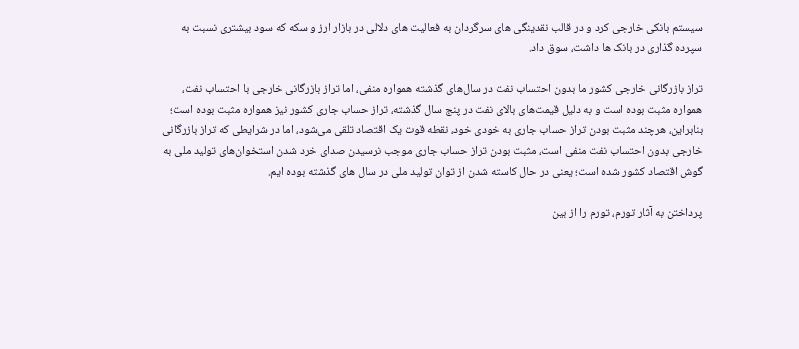سیستم بانکی خارجی کرد و در قالب نقدینگی های سرگردان به فعالیت های دلالی در بازار ارز و سکه که سود بیشتری نسبت به سپرده گذاری در بانک ها داشت، سوق داد.

تراز بازرگانی خارجی کشور ما بدون احتساب نفت در سال‌های گذشته همواره منفی، اما تراز بازرگانی خارجی با احتساب نفت، همواره مثبت بوده است و به دلیل قیمت‌های بالای نفت در پنج سال گذشته، تراز حساب جاری کشور نیز همواره مثبت بوده است؛ بنابراین، هرچند مثبت بودن تراز حساب جاری به خودی خود، نقطه قوت یک اقتصاد تلقی می‌شود، اما در شرایطی که تراز بازرگانی خارجی بدون احتساب نفت منفی است، مثبت بودن تراز حساب جاری موجب نرسیدن صدای خرد شدن استخوان‌های تولید ملی به گوش اقتصاد کشور شده است؛ یعنی در حال کاسته شدن از توان تولید ملی در سال های گذشته بوده ایم.

پرداختن به آثار تورم، تورم را از بین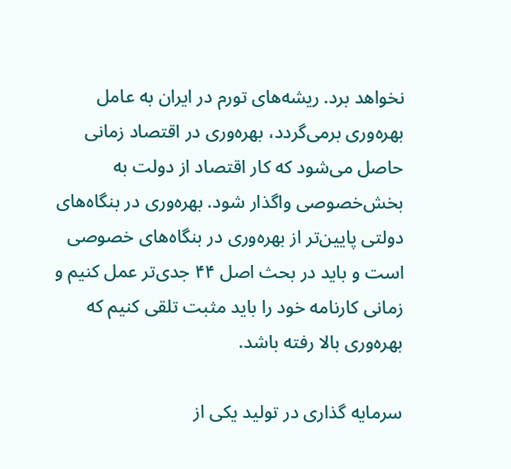نخواهد برد. ریشه‌های تورم در ایران به عامل بهره‌وری بر‌می‌گردد، بهره‌وری در اقتصاد زمانی حاصل می‌شود که کار اقتصاد از دولت به بخش‌خصوصی واگذار شود. بهره‌وری در بنگاه‌های دولتی پایین‌تر از بهره‌وری در بنگاه‌های خصوصی است و باید در بحث اصل ۴۴ جدی‌تر عمل کنیم و زمانی کارنامه خود را باید مثبت تلقی کنیم که بهره‌وری بالا رفته باشد.

سرمایه گذاری در تولید یکی از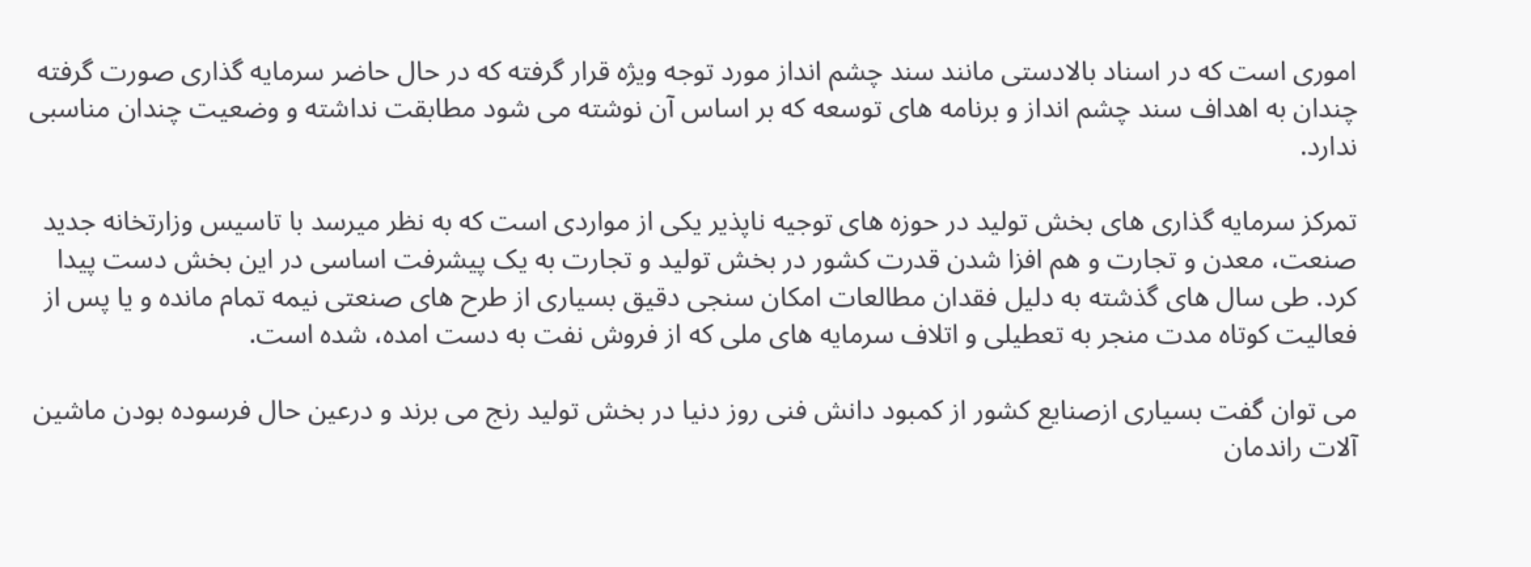اموری است که در اسناد بالادستی مانند سند چشم انداز مورد توجه ویژه قرار گرفته که در حال حاضر سرمایه گذاری صورت گرفته چندان به اهداف سند چشم انداز و برنامه های توسعه که بر اساس آن نوشته می شود مطابقت نداشته و وضعیت چندان مناسبی ندارد.

تمرکز سرمایه گذاری های بخش تولید در حوزه های توجیه ناپذیر یکی از مواردی است که به نظر میرسد با تاسیس وزارتخانه جدید صنعت، معدن و تجارت و هم افزا شدن قدرت کشور در بخش تولید و تجارت به یک پیشرفت اساسی در این بخش دست پیدا کرد. طی سال های گذشته به دلیل فقدان مطالعات امکان سنجی دقیق بسیاری از طرح های صنعتی نیمه تمام مانده و یا پس از فعالیت کوتاه مدت منجر به تعطیلی و اتلاف سرمایه های ملی که از فروش نفت به دست امده، شده است.

می توان گفت بسیاری ازصنایع کشور از کمبود دانش فنی روز دنیا در بخش تولید رنج می برند و درعین حال فرسوده بودن ماشین آلات راندمان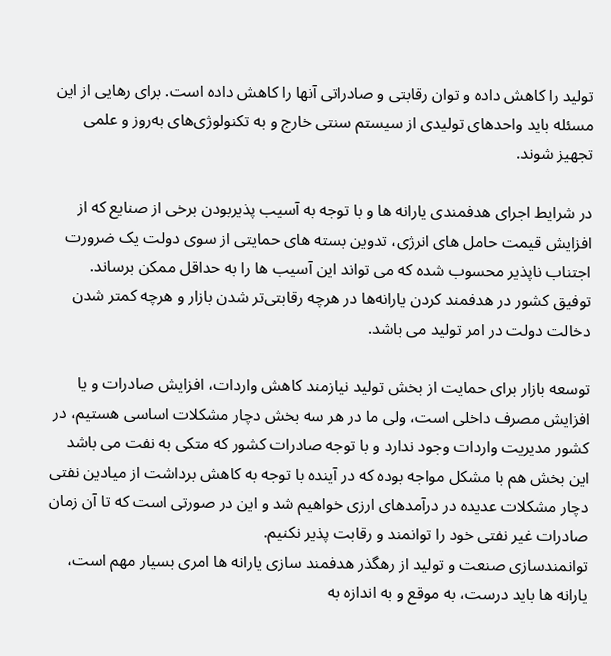تولید را کاهش داده و توان رقابتی و صادراتی آنها را کاهش داده است. برای رهایی از این مسئله باید واحدهای تولیدی از سیستم سنتی خارج و به تکنولوژی‌های به‌روز و علمی تجهیز شوند.

در شرایط اجرای هدفمندی یارانه ها و با توجه به آسیب پذیربودن برخی از صنایع که از افزایش قیمت حامل های انرژی، تدوین بسته های حمایتی از سوی دولت یک ضرورت اجتناب ناپذیر محسوب شده که می تواند این آسیب ها را به حداقل ممکن برساند. توفیق کشور در هدفمند کردن یارانه‌ها در هرچه رقابتی‌تر شدن بازار و هرچه کمتر شدن دخالت دولت در امر تولید می باشد.

توسعه بازار برای حمایت از بخش تولید نیازمند کاهش واردات، افزایش صادرات و یا افزایش مصرف داخلی است، ولی ما در هر سه بخش دچار مشکلات اساسی هستیم، در کشور مدیریت واردات وجود ندارد و با توجه صادرات کشور که متکی به نفت می باشد این بخش هم با مشکل مواجه بوده که در آینده با توجه به کاهش برداشت از میادین نفتی دچار مشکلات عدیده در درآمدهای ارزی خواهیم شد و این در صورتی است که تا آن زمان صادرات غیر نفتی خود را توانمند و رقابت پذیر نکنیم.
توانمندسازی صنعت و تولید از رهگذر هدفمند سازی یارانه ها امری بسیار مهم است، یارانه ها باید درست، به موقع و به اندازه به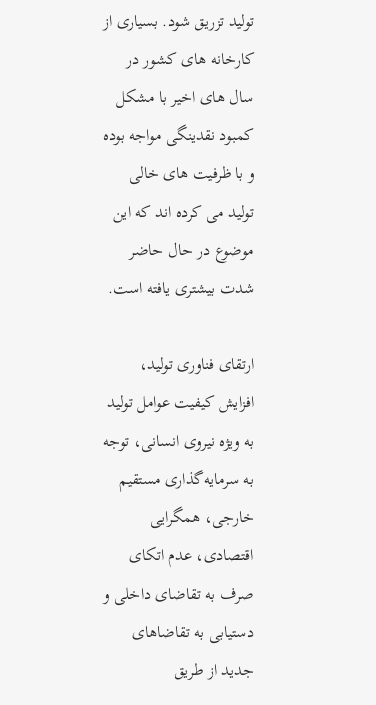تولید تزریق شود. بسیاری از کارخانه های کشور در سال های اخیر با مشکل کمبود نقدینگی مواجه بوده و با ظرفیت های خالی تولید می کرده اند که این موضوع در حال حاضر شدت بیشتری یافته است.

ارتقای فناوری تولید، افزایش کیفیت عوامل تولید به ‌ویژه نیروی انسانی، توجه به سرمایه‌گذاری مستقیم خارجی، همگرایی اقتصادی، عدم اتکای صرف به تقاضای داخلی و دستیابی به تقاضاهای جدید از طریق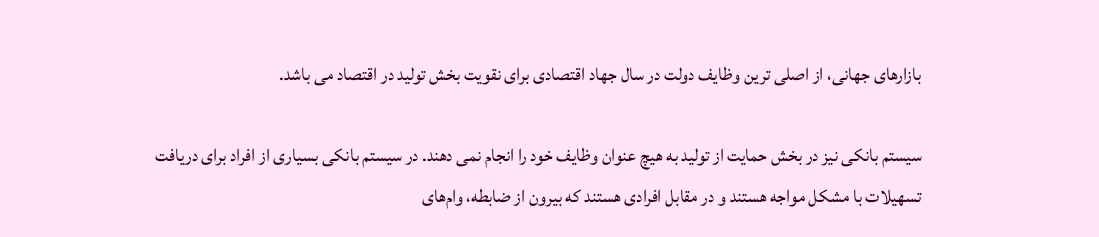بازارهای جهانی، از اصلی ترین وظایف دولت در سال جهاد اقتصادی برای نقویت بخش تولید در اقتصاد می باشد.

سیستم بانکی نیز در بخش حمایت از تولید به هیچ عنوان وظایف خود را انجام نمی دهند. در سیستم بانکی بسیاری از افراد برای دریافت تسهیلات با مشکل مواجه هستند و در مقابل افرادی هستند که بیرون از ضابطه، وام‌های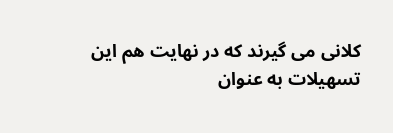کلانی می گیرند که در نهایت هم این تسهیلات به عنوان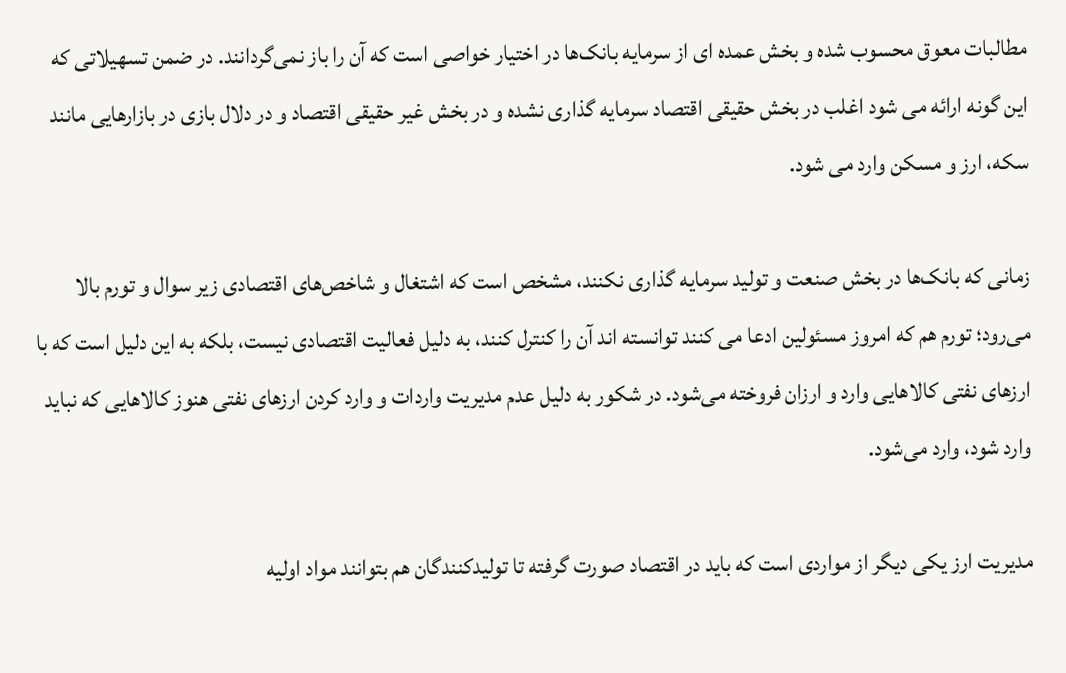مطالبات معوق محسوب شده و بخش عمده ای از سرمایه بانک‌ها در اختیار خواصی است که آن را باز نمی‌گردانند. در ضمن تسهیلاتی که این گونه ارائه می شود اغلب در بخش حقیقی اقتصاد سرمایه گذاری نشده و در بخش غیر حقیقی اقتصاد و در دلال بازی در بازارهایی مانند سکه، ارز و مسکن وارد می شود.

زمانی که بانک‌ها در بخش صنعت و تولید سرمایه گذاری نکنند، مشخص است که اشتغال و شاخص‌های اقتصادی زیر سوال و تورم بالا می‌رود؛ تورم هم که امروز مسئولین ادعا می کنند توانسته اند آن را کنترل کنند، به دلیل فعالیت اقتصادی نیست، بلکه به این دلیل است که با ارزهای نفتی کالاهایی وارد و ارزان فروخته می‌شود. در شکور به دلیل عدم مدیریت واردات و وارد کردن ارزهای نفتی هنوز کالاهایی که نباید وارد شود، وارد می‌شود.

مدیریت ارز یکی دیگر از مواردی است که باید در اقتصاد صورت گرفته تا تولیدکنندگان هم بتوانند مواد اولیه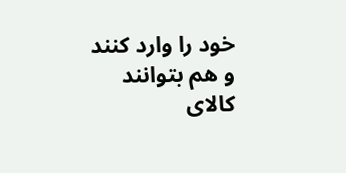خود را وارد کنند و هم بتوانند کالای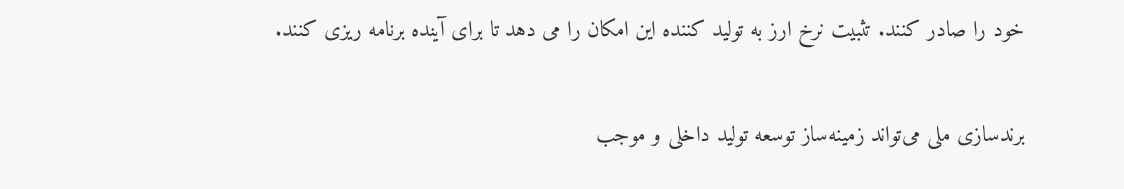خود را صادر کنند. تثبیت نرخ ارز به تولید کننده این امکان را می دهد تا برای آینده برنامه ریزی کنند.

برندسازی ملی می‌تواند زمینه‌ساز توسعه تولید داخلی و موجب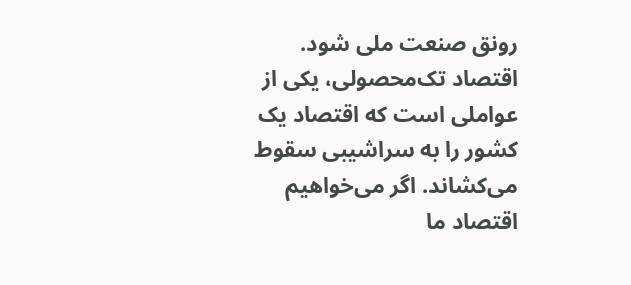رونق صنعت ملی شود. اقتصاد تک‌محصولی، یکی از عواملی است که اقتصاد یک کشور را به سراشیبی سقوط می‌کشاند. اگر می‌خواهیم اقتصاد ما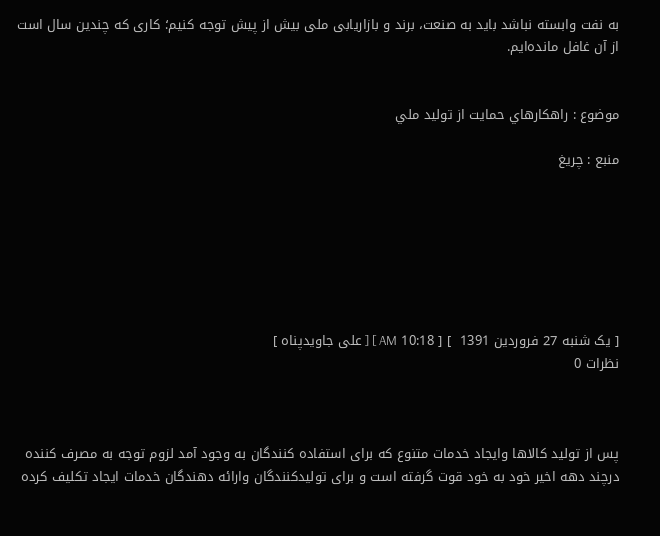به نفت وابسته نباشد باید به صنعت، برند و بازاریابی ملی بیش از پیش توجه کنیم؛ کاری که چندین سال است از آن غافل مانده‌ایم.


موضوع : راهكارهاي حمايت از توليد ملي

منبع : چريغ







[ یک شنبه 27 فروردین 1391  ] [ 10:18 AM ] [ علی جاویدپناه ]
نظرات 0



پس از تولید کالاها وایجاد خدمات متنوع که برای استفاده کنندگان به وجود آمد لزوم توجه به مصرف کننده درچند دهه اخیر خود به خود قوت گرفته است و برای تولیدکنندگان وارائه دهندگان خدمات ایجاد تکلیف کرده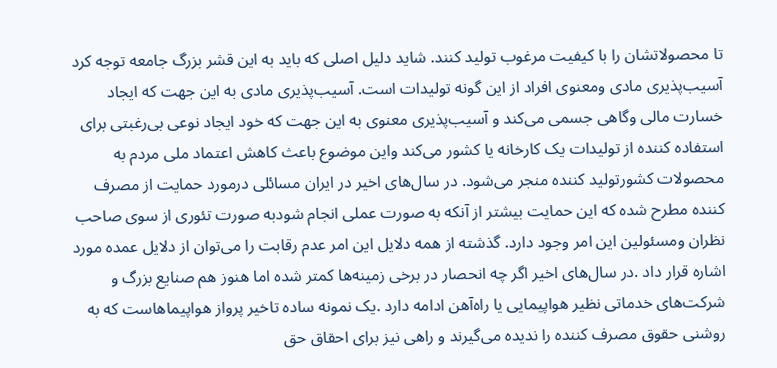تا محصولاتشان را با کیفیت مرغوب تولید کنند. شاید دلیل اصلی که باید به این قشر بزرگ جامعه توجه کرد آسیب‌پذیری مادی ومعنوی افراد از این گونه تولیدات است. آسیب‌پذیری مادی به این جهت که ایجاد خسارت مالی وگاهی جسمی می‌کند و آسیب‌پذیری معنوی به این جهت که خود ایجاد نوعی بی‌رغبتی برای استفاده کننده از تولیدات یک کارخانه یا کشور می‌کند واین موضوع باعث کاهش اعتماد ملی مردم به محصولات کشورتولید کننده منجر می‌شود. در سال‌های اخیر در ایران مسائلی درمورد حمایت از مصرف کننده مطرح شده که این حمایت بیشتر از آنکه به صورت عملی انجام شودبه صورت تئوری از سوی صاحب نظران ومسئولین این امر وجود دارد. گذشته از همه دلایل این امر عدم رقابت را می‌توان از دلایل عمده مورد اشاره قرار داد .در سال‌های اخیر اگر چه انحصار در برخی زمینه‌ها کمتر شده اما هنوز هم صنایع بزرگ و شرکت‌های خدماتی نظیر هواپیمایی یا راه‌آهن ادامه دارد .یک نمونه ساده تاخیر پرواز هواپیماهاست که به روشنی حقوق مصرف کننده را ندیده می‌گیرند و راهی نیز برای احقاق حق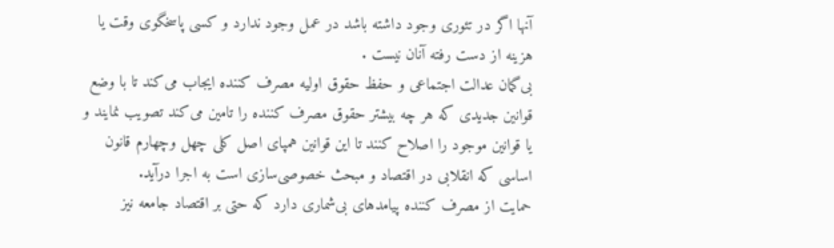آنها اگر در تئوری وجود داشته باشد در عمل وجود ندارد و کسی پاسخگوی وقت یا هزینه از دست رفته آنان نیست .
بی‌گمان عدالت اجتماعی و حفظ حقوق اولیه مصرف کننده ایجاب می‌کند تا با وضع قوانین جدیدی که هر چه بیشتر حقوق مصرف کننده را تامین می‌کند تصویب نمایند و یا قوانین موجود را اصلاح کنند تا این قوانین همپای اصل کلی چهل وچهارم قانون اساسی که انقلابی در اقتصاد و مبحث خصوصی‌سازی است به اجرا درآید.
حمایت از مصرف کننده پیامدهای بی‌شماری دارد که حتی بر اقتصاد جامعه نیز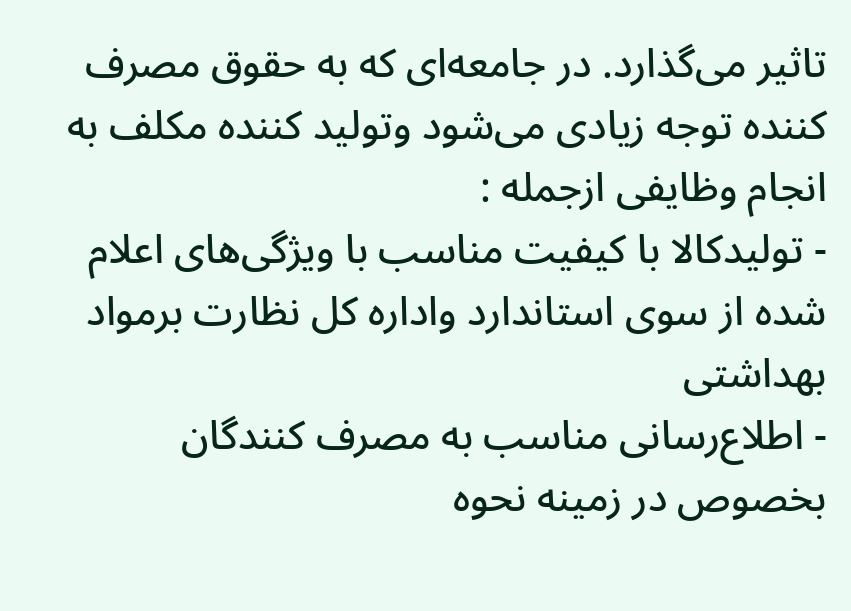تاثیر می‌گذارد. در جامعه‌ای که به حقوق مصرف کننده توجه زیادی می‌شود وتولید کننده مکلف به انجام وظایفی ازجمله :
- تولیدکالا با کیفیت مناسب با ویژگی‌های اعلام شده از سوی استاندارد واداره کل نظارت برمواد بهداشتی
- اطلاع‌رسانی مناسب به مصرف کنندگان بخصوص در زمینه نحوه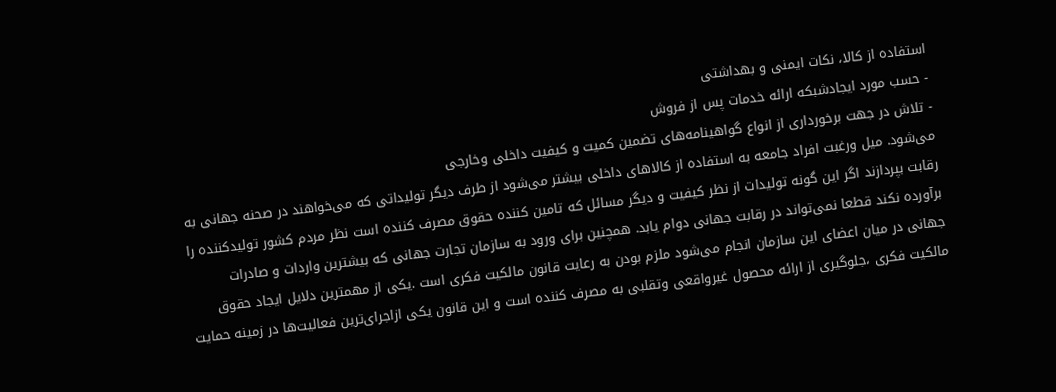استفاده از کالا، نکات ایمنی و بهداشتی
- حسب مورد ایجادشبکه ارائه خدمات پس از فروش
- تلاش در جهت برخورداری از انواع گواهینامه‌های تضمین کمیت و کیفیت داخلی وخارجی
می‌شود. میل ورغبت افراد جامعه به استفاده از کالاهای داخلی بیشتر می‌شود از طرف دیگر تولیداتی که می‌خواهند در صحنه جهانی به رقابت بپردازند اگر این گونه تولیدات از نظر کیفیت و دیگر مسائل که تامین کننده حقوق مصرف کننده است نظر مردم کشور تولیدکننده را برآورده نکند قطعا نمی‌تواند در رقابت جهانی دوام یابد. همچنین برای ورود به سازمان تجارت جهانی که بیشترین واردات و صادرات جهانی در میان اعضای این سازمان انجام می‌شود ملزم بودن به رعایت قانون مالکیت فکری است .یکی از مهمترین دلایل ایجاد حقوق مالکیت فکری ،‌جلوگیری از ارائه محصول غیرواقعی وتقلبی به مصرف کننده است و این قانون یکی ازاجرای‌ترین فعالیت‌ها در زمینه حمایت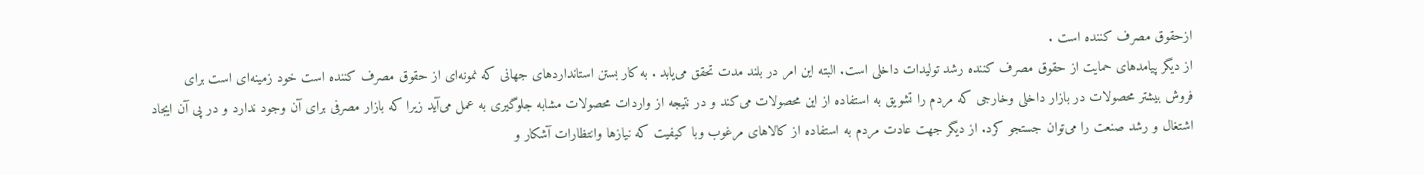ازحقوق مصرف کننده است .
از دیگر پیامدهای حمایت از حقوق مصرف کننده رشد تولیدات داخلی است. البته این امر در بلند مدت تحقق می‌یابد . به کار بستن استانداردهای جهانی که نمونه‌ای از حقوق مصرف کننده است خود زمینه‌ای است برای فروش بیشتر محصولات در بازار داخلی وخارجی که مردم را تشویق به استفاده از این محصولات می‌کند و در نتیجه از واردات محصولات مشابه جلوگیری به عمل می‌آید زیرا که بازار مصرفی برای آن وجود ندارد و در پی آ‌ن ایجاد اشتغال و رشد صنعت را می‌توان جستجو کرد. از دیگر جهت عادت مردم به استفاده از کالاهای مرغوب وبا کیفیت که نیازها وانتظارات آشکار و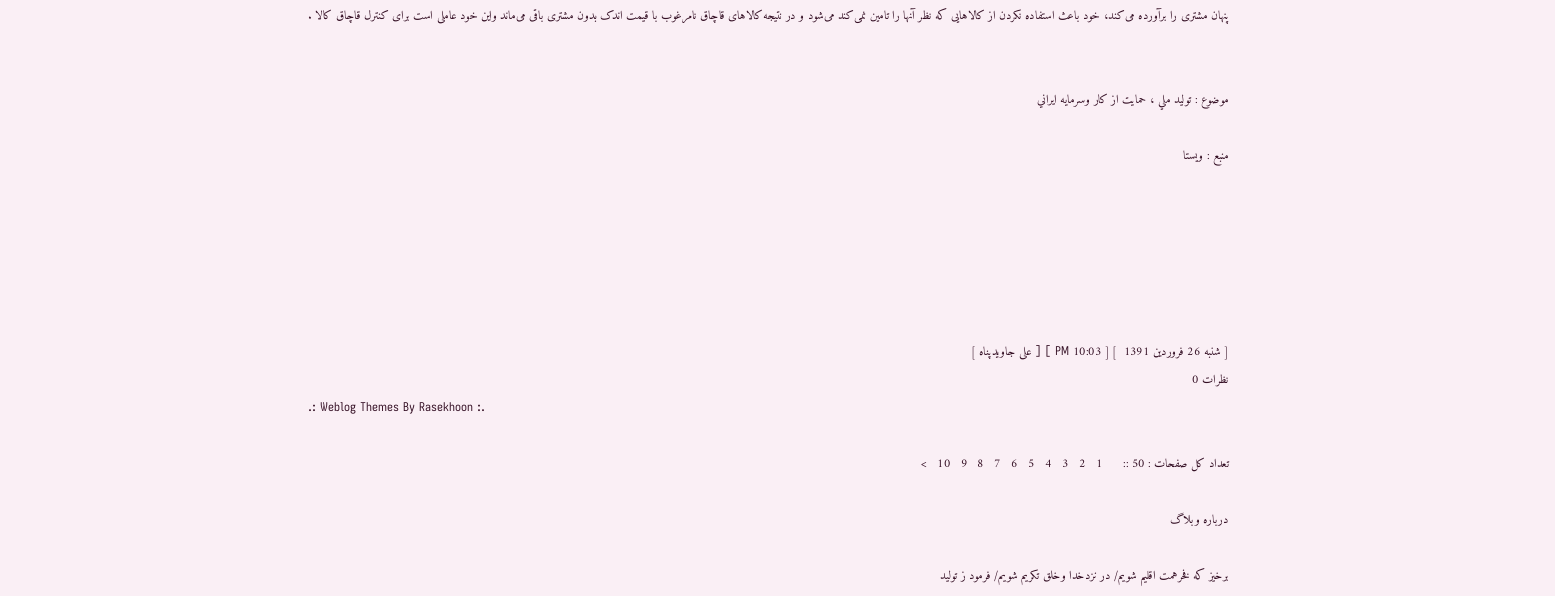پنهان مشتری را برآورده می‌کند، خود باعث استفاده نکردن از کالاهایی که نظر آنها را تامین نمی‌کند می‌شود و در نتیجه کالاهای قاچاق نامرغوب با قیمت اندک بدون مشتری باقی می‌ماند واین خود عاملی است برای کنترل قاچاق کالا .


موضوع : توليد ملي ، حمايت از كار وسرمايه ايراني

منبع : ويستا






[ شنبه 26 فروردین 1391  ] [ 10:03 PM ] [ علی جاویدپناه ]
نظرات 0
.: Weblog Themes By Rasekhoon :.

تعداد کل صفحات : 50 ::      1   2   3   4   5   6   7   8   9   10   >

درباره وبلاگ

برخيز كه فخرهمت اقليم شويم/ در نزدخدا وخلق تكريم شويم/ فرمود ز توليد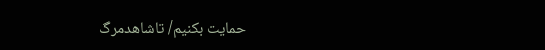حمايت بكنيم/ تاشاهدمرگ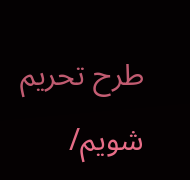طرح تحريم شويم/